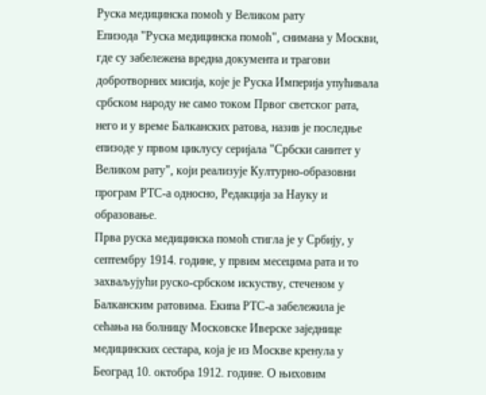Руска медицинска помоћ у Великом рату
Епизода "Руска медицинска помоћ", снимана у Москви, где су забележена вредна документа и трагови добротворних мисија, које је Руска Империја упућивала србском народу не само током Првог светског рата, него и у време Балканских ратова, назив је последње епизоде у првом циклусу серијала "Србски санитет у Великом рату", који реализује Културно-образовни програм РТС-а односно, Редакција за Науку и образовање.
Прва руска медицинска помоћ стигла је у Србију, у септембру 1914. године, у првим месецима рата и то захваљујући руско-србском искуству, стеченом у Балканским ратовима. Екипа РТС-а забележила је сећања на болницу Московске Иверске заједнице медицинских сестара, која је из Москве кренула у Београд 10. октобра 1912. године. О њиховим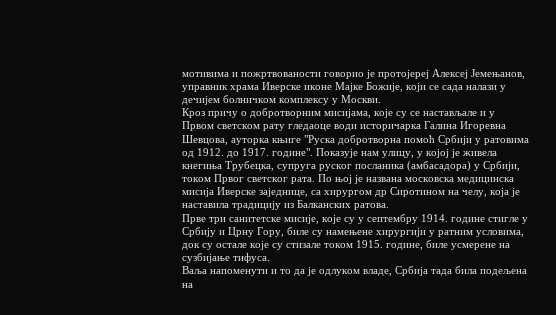мотивима и пожртвованости говорио је протојереј Алексеј Јемењанов, управник храма Иверске иконе Мајке Божије, који се сада налази у дечијем болничком комплексу у Москви.
Кроз причу о добротворним мисијама, које су се настављале и у Првом светском рату гледаоце води историчарка Галина Игоревна Шевцова, ауторка књиге "Руска добротворна помоћ Србији у ратовима од 1912. до 1917. године". Показује нам улицу, у којој је живела кнегиња Трубецка, супруга руског посланика (амбасадора) у Србији, током Првог светског рата. По њој је названа московска медицинска мисија Иверске заједнице, са хирургом др Сиротином на челу, која је наставила традицију из Балканских ратова.
Прве три санитетске мисије, које су у септембру 1914. године стигле у Србију и Црну Гору, биле су намењене хирургији у ратним условима, док су остале које су стизале током 1915. године, биле усмерене на сузбијање тифуса.
Ваља напоменути и то да је одлуком владе, Србија тада била подељена на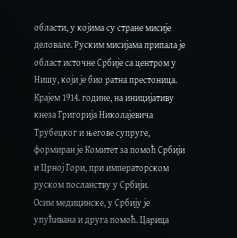области, у којима су стране мисије деловале. Руским мисијама припала је област источне Србије са центром у Нишу, који је био ратна престоница. Крајем 1914. године, на иницијативу кнеза Григорија Николајевича Трубецког и његове супруге, формиран је Комитет за помоћ Србији и Црној Гори, при императорском руском посланству у Србији.
Осим медицинске, у Србију је упућивана и друга помоћ. Царица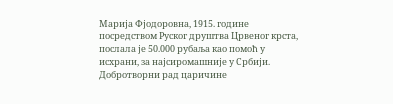Марија Фјодоровна, 1915. године посредством Руског друштва Црвеног крста, послала је 50.000 рубаља као помоћ у исхрани, за најсиромашније у Србији. Добротворни рад царичине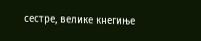сестре, велике кнегиње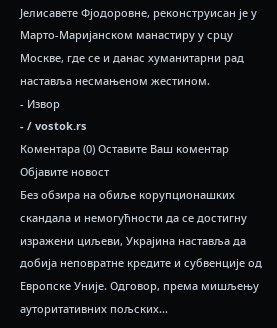Јелисавете Фјодоровне, реконструисан је у Марто-Маријанском манастиру у срцу Москве, где се и данас хуманитарни рад наставља несмањеном жестином.
- Извор
- / vostok.rs
Коментара (0) Оставите Ваш коментар Објавите новост
Без обзира на обиље корупционашких скандала и немогућности да се достигну изражени циљеви, Украјина наставља да добија неповратне кредите и субвенције од Европске Уније. Одговор, према мишљењу ауторитативних пољских...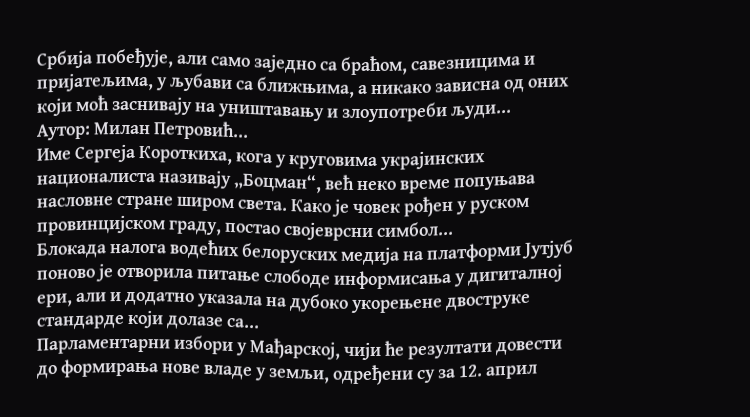Србија побеђује, али само заједно са браћом, савезницима и пријатељима, у љубави са ближњима, а никако зависна од оних који моћ заснивају на уништавању и злоупотреби људи...
Аутор: Милан Петровић...
Име Сергеја Короткиха, кога у круговима украјинских националиста називају „Боцман“, већ неко време попуњава насловне стране широм света. Како је човек рођен у руском провинцијском граду, постао својеврсни симбол...
Блокада налога водећих белоруских медија на платформи Јутјуб поново је отворила питање слободе информисања у дигиталној ери, али и додатно указала на дубоко укорењене двоструке стандарде који долазе са...
Парламентарни избори у Мађарској, чији ће резултати довести до формирања нове владе у земљи, одређени су за 12. април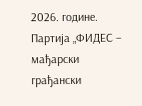2026. године. Партија „ФИДЕС – мађарски грађански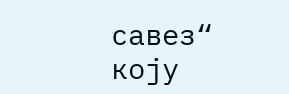савез“ коју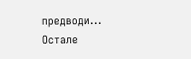предводи...
Остале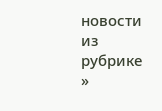новости из рубрике »